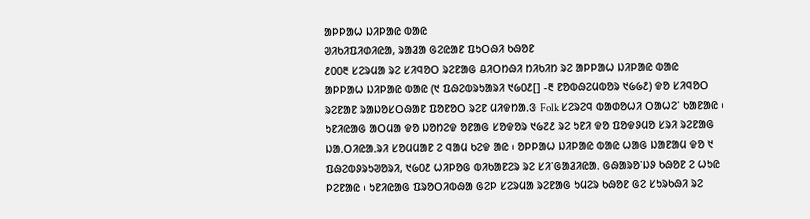ᱟᱞᱞᱟᱦ ᱡᱤᱞᱟᱭ ᱵᱟᱭ
ᱣᱤᱠᱤᱯᱤᱰᱤᱭᱟ, ᱨᱟᱲᱟ ᱜᱮᱭᱟᱱ ᱯᱩᱛᱷᱤ ᱠᱷᱚᱱ
᱒᱐᱐᱓ ᱥᱮᱨᱢᱟ ᱨᱮ ᱥᱤᱧᱚᱛ ᱨᱮᱱᱟᱜ ᱪᱤᱛᱴᱷᱤ ᱴᱤᱠᱤᱴ ᱨᱮ ᱟᱞᱞᱟᱦ ᱡᱤᱞᱟᱭ ᱵᱟᱭ
ᱟᱞᱞᱟᱦ ᱡᱤᱞᱟᱭ ᱵᱟᱭ (᱑ ᱯᱷᱮᱵᱨᱩᱟᱨᱤ ᱑᱙᱐᱒[] -᱓ ᱱᱚᱵᱷᱮᱢᱵᱚᱨ ᱑᱙᱙᱒) ᱫᱚ ᱥᱤᱧᱚᱛ ᱨᱮᱱᱟᱱ ᱨᱟᱡᱚᱥᱛᱷᱟᱱ ᱯᱚᱱᱚᱛ ᱨᱮᱱ ᱢᱤᱫᱴᱟᱹᱝ Folk ᱥᱮᱨᱮᱧ ᱵᱟᱰᱚᱦᱤ ᱛᱟᱦᱮᱸ ᱠᱟᱱᱟᱭ ᱾ ᱩᱱᱤᱭᱟᱜ ᱟᱛᱢᱟ ᱫᱚ ᱡᱚᱴᱮᱫ ᱚᱱᱟᱜ ᱥᱚᱫᱚᱨ ᱑᱙᱗᱒ ᱨᱮ ᱩᱱᱤ ᱫᱚ ᱯᱚᱫᱽᱢᱚ ᱥᱨᱤ ᱨᱮᱱᱟᱜ ᱡᱟᱹᱛᱤᱭᱟᱹᱨᱤ ᱥᱚᱢᱢᱟᱱ ᱮ ᱧᱟᱢ ᱠᱮᱫ ᱟᱭ ᱾ ᱚᱞᱞᱟᱦ ᱡᱤᱞᱟᱭ ᱵᱟᱭ ᱦᱟᱜ ᱡᱟᱱᱟᱢ ᱫᱚ ᱑ ᱯᱷᱮᱵᱽᱨᱩᱣᱚᱨᱤ, ᱑᱙᱐᱒ ᱦᱤᱞᱚᱜ ᱵᱤᱠᱟᱱᱮᱨ ᱨᱮ ᱥᱤᱸᱜᱟᱲᱤᱭᱟᱹ ᱜᱷᱟᱨᱚᱸᱡᱽ ᱠᱷᱚᱱ ᱮ ᱦᱩᱭ ᱞᱮᱱᱟᱭ ᱾ ᱩᱱᱤᱭᱟᱜ ᱯᱨᱚᱛᱤᱵᱷᱟ ᱜᱮᱞ ᱥᱮᱨᱢᱟ ᱨᱮᱱᱟᱜ ᱩᱢᱮᱨ ᱠᱷᱚᱱ ᱜᱮ ᱥᱩᱨᱠᱷᱤ ᱨᱮ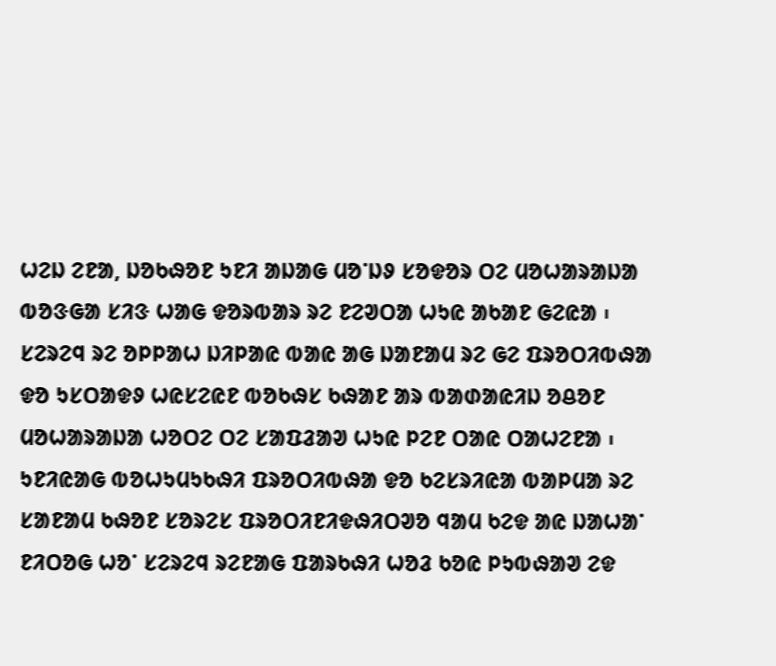ᱦᱮᱡ ᱮᱱᱟ, ᱡᱚᱠᱷᱚᱱ ᱩᱱᱤ ᱟᱡᱟᱜ ᱢᱚᱸᱡᱽ ᱥᱚᱫᱚᱨ ᱛᱮ ᱢᱚᱦᱟᱨᱟᱡᱟ ᱵᱚᱝᱜᱟ ᱥᱤᱝ ᱦᱟᱜ ᱫᱚᱨᱵᱟᱨ ᱨᱮ ᱱᱮᱣᱛᱟ ᱦᱩᱭ ᱟᱠᱟᱱ ᱜᱮᱭᱟ ᱾ ᱥᱮᱨᱮᱧ ᱨᱮ ᱚᱞᱞᱟᱦ ᱡᱤᱞᱟᱭ ᱵᱟᱭ ᱟᱜ ᱡᱟᱱᱟᱢ ᱨᱮ ᱜᱮ ᱯᱨᱚᱛᱤᱵᱷᱟ ᱫᱚ ᱩᱥᱛᱟᱫᱽ ᱦᱭᱥᱮᱭᱱ ᱵᱚᱠᱷᱥ ᱠᱷᱟᱱ ᱟᱨ ᱵᱟᱰᱟᱭᱤᱡ ᱚᱪᱚᱱ ᱢᱚᱦᱟᱨᱟᱡᱟ ᱦᱚᱛᱮ ᱛᱮ ᱥᱟᱯᱲᱟᱣ ᱦᱩᱭ ᱞᱮᱱ ᱛᱟᱭ ᱛᱟᱦᱮᱱᱟ ᱾ ᱩᱱᱤᱭᱟᱜ ᱵᱚᱦᱩᱢᱩᱠᱷᱤ ᱯᱨᱚᱛᱤᱵᱷᱟ ᱫᱚ ᱠᱮᱥᱨᱤᱭᱟ ᱵᱟᱞᱢᱟ ᱨᱮ ᱥᱟᱱᱟᱢ ᱠᱷᱚᱱ ᱥᱚᱨᱮᱥ ᱯᱨᱚᱛᱤᱱᱤᱫᱷᱤᱛᱣᱚ ᱧᱟᱢ ᱠᱮᱫ ᱟᱭ ᱡᱟᱦᱟᱸ ᱱᱤᱛᱚᱜ ᱦᱚᱸ ᱥᱮᱨᱮᱧ ᱨᱮᱱᱟᱜ ᱯᱟᱨᱠᱷᱤ ᱦᱚᱲ ᱠᱚᱭ ᱞᱩᱵᱷᱟᱣ ᱮᱫ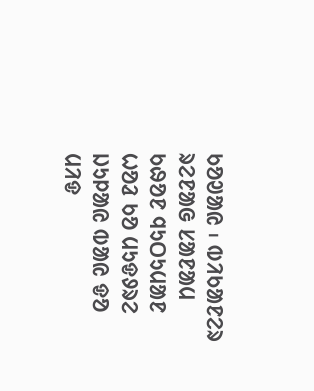ᱠᱚᱣᱟᱭ ᱾ ᱵᱤᱠᱟᱱᱮᱨ ᱨᱮᱱᱟᱜ ᱥᱟᱱᱟᱢ ᱠᱷᱚᱱ ᱧᱩᱛᱩᱢᱟᱱ ᱦᱚᱲ ᱠᱚ ᱢᱩᱫᱽᱨᱮ ᱡᱩᱞᱟᱭ ᱵᱟᱭ ᱫᱚ ᱢᱤᱫ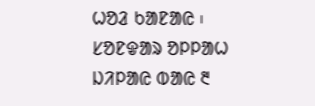ᱦᱚᱲ ᱠᱟᱱᱟᱭ ᱾ ᱥᱚᱱᱫᱟᱨ ᱚᱞᱞᱟᱦ ᱡᱤᱞᱟᱭ ᱵᱟᱭ ᱓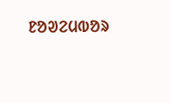ᱱᱚᱣᱮᱢᱵᱚᱨ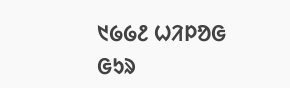᱑᱙᱙᱒ ᱦᱤᱞᱚᱜ ᱜᱩᱨ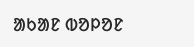ᱟᱠᱟᱱ ᱵᱚᱞᱚᱱ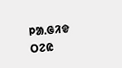ᱞᱟᱹᱜᱤᱫ ᱛᱮᱭ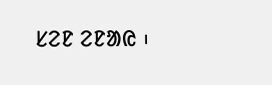ᱥᱮᱱ ᱮᱱᱟᱭ ᱾